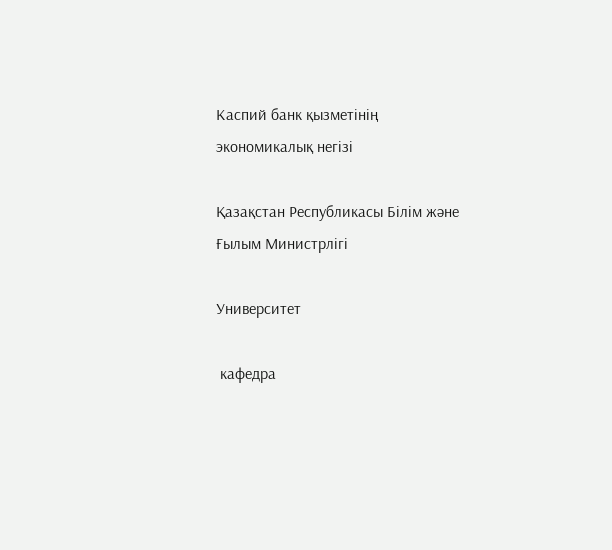Каспий банк қызметінің экономикалық негізі

Қазақстан Республикасы Білім және Ғылым Министрлігі

Университет

 кафедра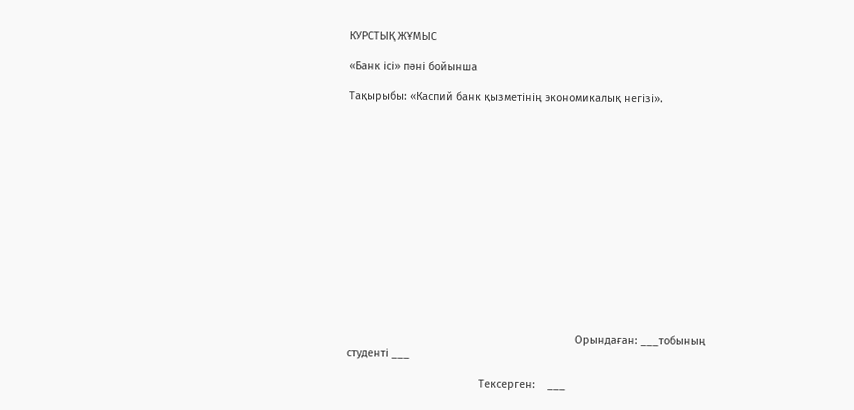КУРСТЫҚ ЖҰМЫС

«Банк ісі» пәні бойынша

Тақырыбы: «Каспий банк қызметінің экономикалық негізі».















                                                                            Орындаған: ___тобының                                                                          студенті ___

                                            Тексерген:    ___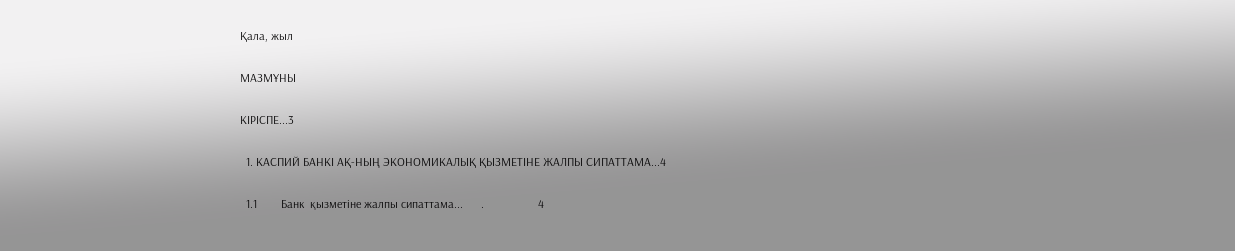Қала, жыл

МАЗМҰНЫ

КІРІСПЕ...3

  1. КАСПИЙ БАНКІ АҚ-НЫҢ ЭКОНОМИКАЛЫҚ ҚЫЗМЕТІНЕ ЖАЛПЫ СИПАТТАМА...4

  1.1        Банк  қызметіне жалпы сипаттама...      .                  4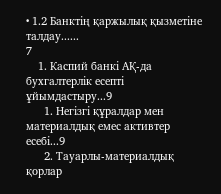• 1.2 Банктің қаржылық қызметіне талдау......                                              7
    1. Каспий банкі АҚ-да бухгалтерлік есепті ұйымдастыру...9
      1. Негізгі құралдар мен материалдық емес активтер есебі...9
      2. Тауарлы-материалдық қорлар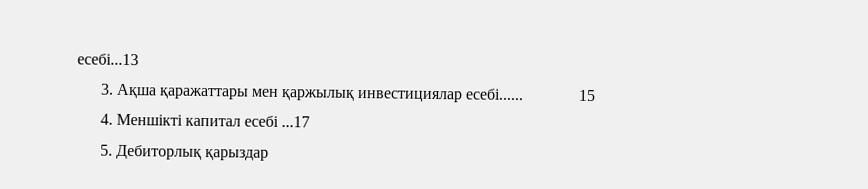есебі...13
      3. Ақша қаражаттары мен қаржылық инвестициялар есебі......              15
      4. Меншікті капитал есебі ...17
      5. Дебиторлық қарыздар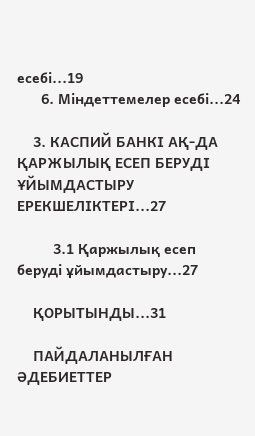есебі...19
      6. Міндеттемелер есебі...24

    3. КАСПИЙ БАНКІ АҚ-ДА ҚАРЖЫЛЫҚ ЕСЕП БЕРУДІ ҰЙЫМДАСТЫРУ ЕРЕКШЕЛІКТЕРІ...27

         3.1 Қаржылық есеп беруді ұйымдастыру...27

    ҚОРЫТЫНДЫ...31

    ПАЙДАЛАНЫЛҒАН ӘДЕБИЕТТЕР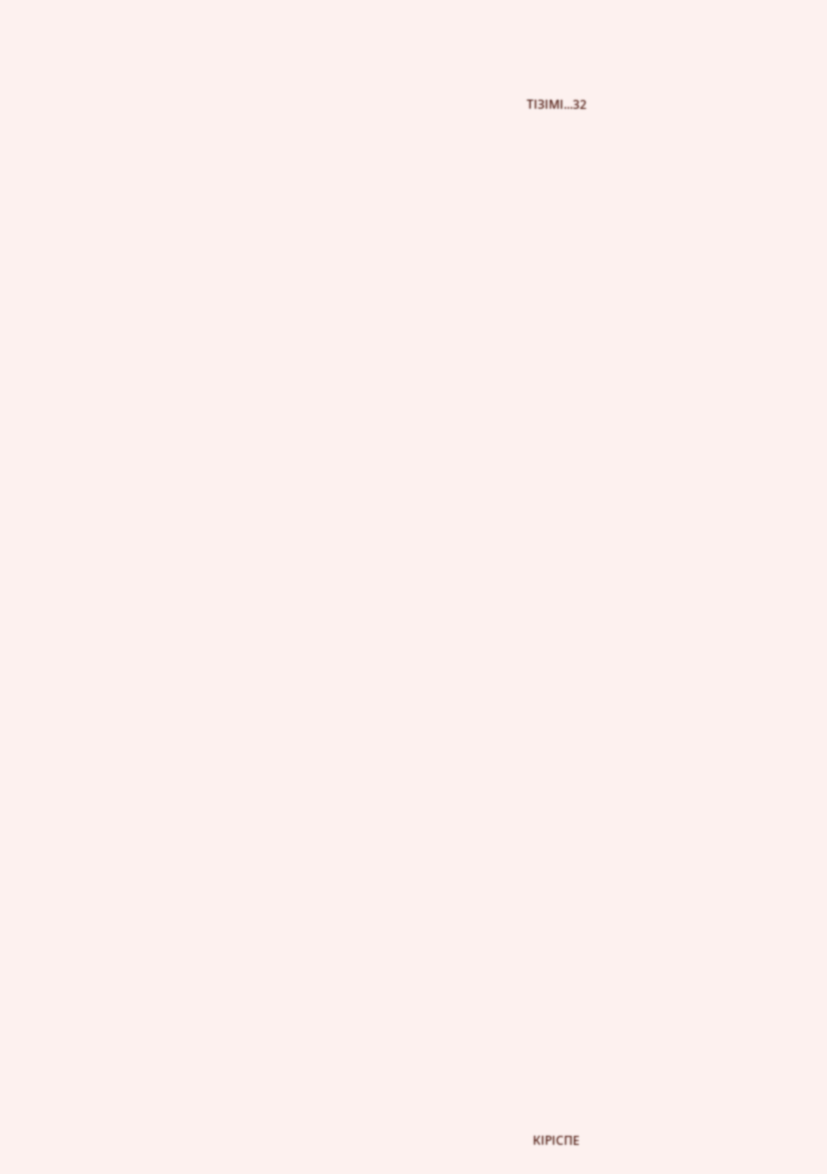ТІЗІМІ...32





















































    КІРІСПЕ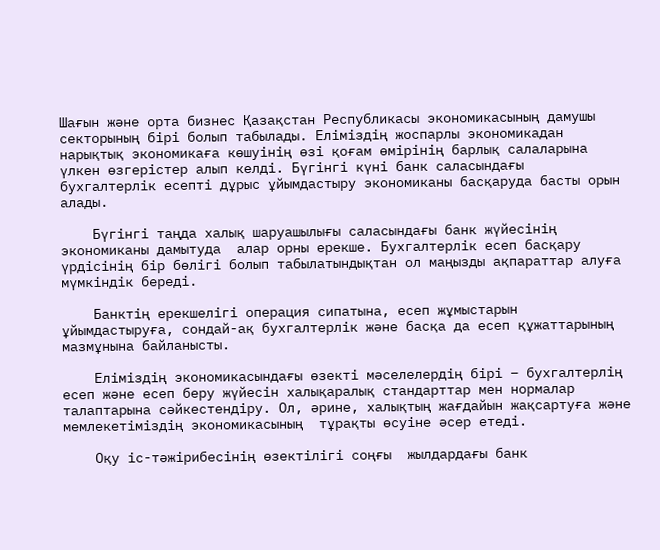Шағын және орта бизнес Қазақстан Республикасы экономикасының дамушы секторының бірі болып табылады. Еліміздің жоспарлы экономикадан нарықтық экономикаға көшуінің өзі қоғам өмірінің барлық салаларына үлкен өзгерістер алып келді. Бүгінгі күні банк саласындағы   бухгалтерлік есепті дұрыс ұйымдастыру экономиканы басқаруда басты орын алады.

    Бүгінгі таңда халық шаруашылығы саласындағы банк жүйесінің экономиканы дамытуда  алар орны ерекше. Бухгалтерлік есеп басқару үрдісінің бір бөлігі болып табылатындықтан ол маңызды ақпараттар алуға мүмкіндік береді.

    Банктің ерекшелігі операция сипатына, есеп жұмыстарын ұйымдастыруға, сондай-ақ бухгалтерлік және басқа да есеп құжаттарының мазмұнына байланысты.

    Еліміздің экономикасындағы өзекті мәселелердің бірі – бухгалтерлің есеп және есеп беру жүйесін халықаралық стандарттар мен нормалар талаптарына сәйкестендіру. Ол, әрине, халықтың жағдайын жақсартуға және мемлекетіміздің экономикасының  тұрақты өсуіне әсер етеді.

    Оқу іс-тәжірибесінің өзектілігі соңғы  жылдардағы банк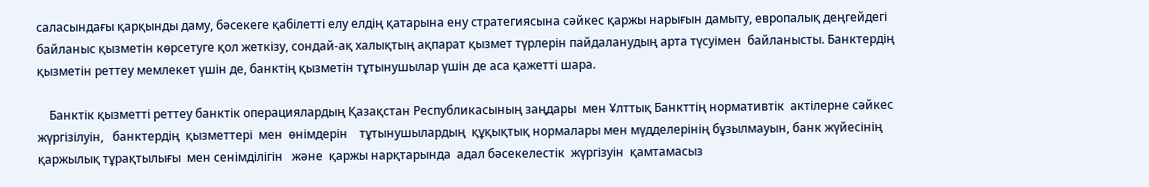саласындағы қарқынды даму, бәсекеге қабілетті елу елдің қатарына ену стратегиясына сәйкес қаржы нарығын дамыту, европалық деңгейдегі байланыс қызметін көрсетуге қол жеткізу, сондай-ақ халықтың ақпарат қызмет түрлерін пайдаланудың арта түсуімен  байланысты. Банктердің қызметін реттеу мемлекет үшін де, банктің қызметін тұтынушылар үшін де аса қажетті шара.

    Банктік қызметті реттеу банктік операциялардың Қазақстан Республикасының заңдары  мен Ұлттық Банкттің нормативтік  актілерне сәйкес  жүргізілуін,   банктердің  қызметтері  мен  өнімдерін    тұтынушылардың  құқықтық нормалары мен мүдделерінің бұзылмауын, банк жүйесінің  қаржылық тұрақтылығы  мен сенімділігін   және  қаржы нарқтарында  адал бәсекелестік  жүргізуін  қамтамасыз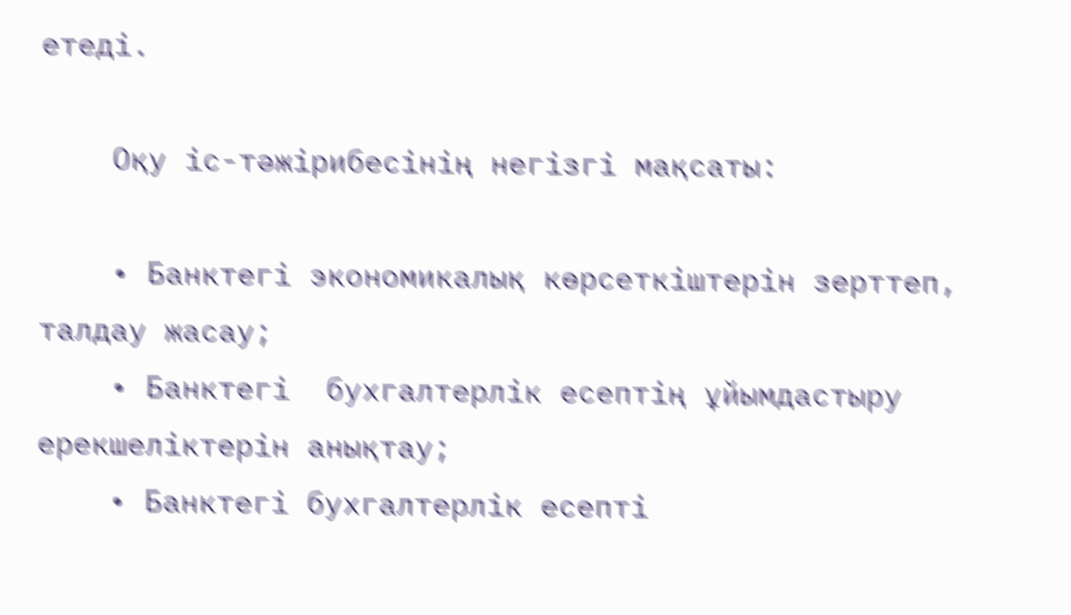етеді.

    Оқу іс-тәжірибесінің негізгі мақсаты:

    • Банктегі экономикалық көрсеткіштерін зерттеп, талдау жасау;
    • Банктегі  бухгалтерлік есептің ұйымдастыру ерекшеліктерін анықтау;
    • Банктегі бухгалтерлік есепті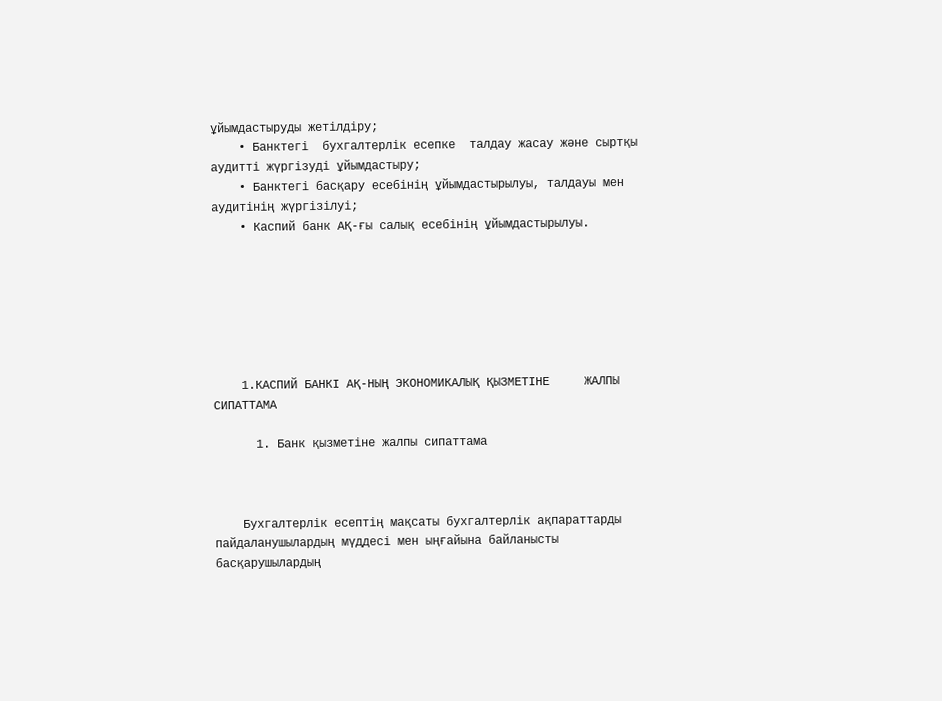ұйымдастыруды жетілдіру;
    • Банктегі  бухгалтерлік есепке  талдау жасау және сыртқы аудитті жүргізуді ұйымдастыру;
    • Банктегі басқару есебінің ұйымдастырылуы, талдауы мен аудитінің жүргізілуі;
    • Каспий банк АҚ-ғы салық есебінің ұйымдастырылуы.







    1.КАСПИЙ БАНКІ АҚ-НЫҢ ЭКОНОМИКАЛЫҚ ҚЫЗМЕТІНЕ     ЖАЛПЫ СИПАТТАМА

      1. Банк қызметіне жалпы сипаттама



    Бухгалтерлік есептің мақсаты бухгалтерлік ақпараттарды пайдаланушылардың мүддесі мен ыңғайына байланысты басқарушылардың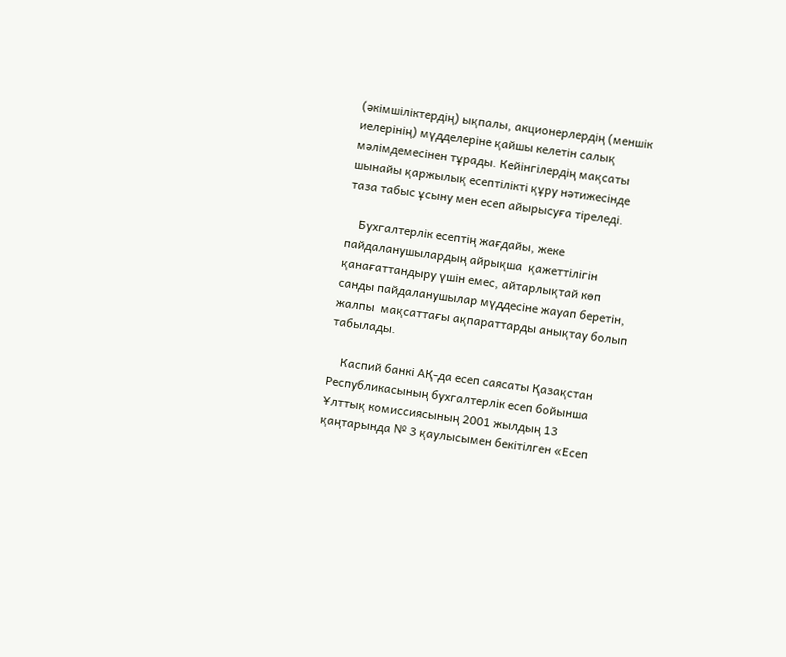(әкімшіліктердің) ықпалы, акционерлердің (меншік иелерінің) мүдделеріне қайшы келетін салық мәлімдемесінен тұрады. Кейінгілердің мақсаты шынайы қаржылық есептілікті құру нәтижесінде таза табыс ұсыну мен есеп айырысуға тіреледі.

    Бухгалтерлік есептің жағдайы, жеке пайдаланушылардың айрықша  қажеттілігін қанағаттандыру үшін емес, айтарлықтай көп санды пайдаланушылар мүддесіне жауап беретін, жалпы  мақсаттағы ақпараттарды анықтау болып табылады.

    Каспий банкі АҚ-да есеп саясаты Қазақстан Республикасының бухгалтерлік есеп бойынша Ұлттық комиссиясының 2001 жылдың 13 қаңтарында № 3 қаулысымен бекітілген «Есеп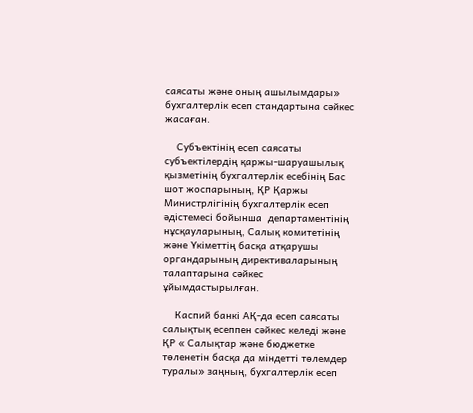саясаты және оның ашылымдары» бухгалтерлік есеп стандартына сәйкес жасаған.

    Субъектінің есеп саясаты субъектілердің қаржы-шаруашылық қызметінің бухгалтерлік есебінің Бас шот жоспарының, ҚР Қаржы Министрлігінің бухгалтерлік есеп әдістемесі бойынша  департаментінің нұсқауларының, Салық комитетінің және Үкіметтің басқа атқарушы органдарының директиваларының талаптарына сәйкес ұйымдастырылған.

    Каспий банкі АҚ-да есеп саясаты салықтық есеппен сәйкес келеді және  ҚР « Салықтар және бюджетке төленетін басқа да міндетті төлемдер туралы» заңның, бухгалтерлік есеп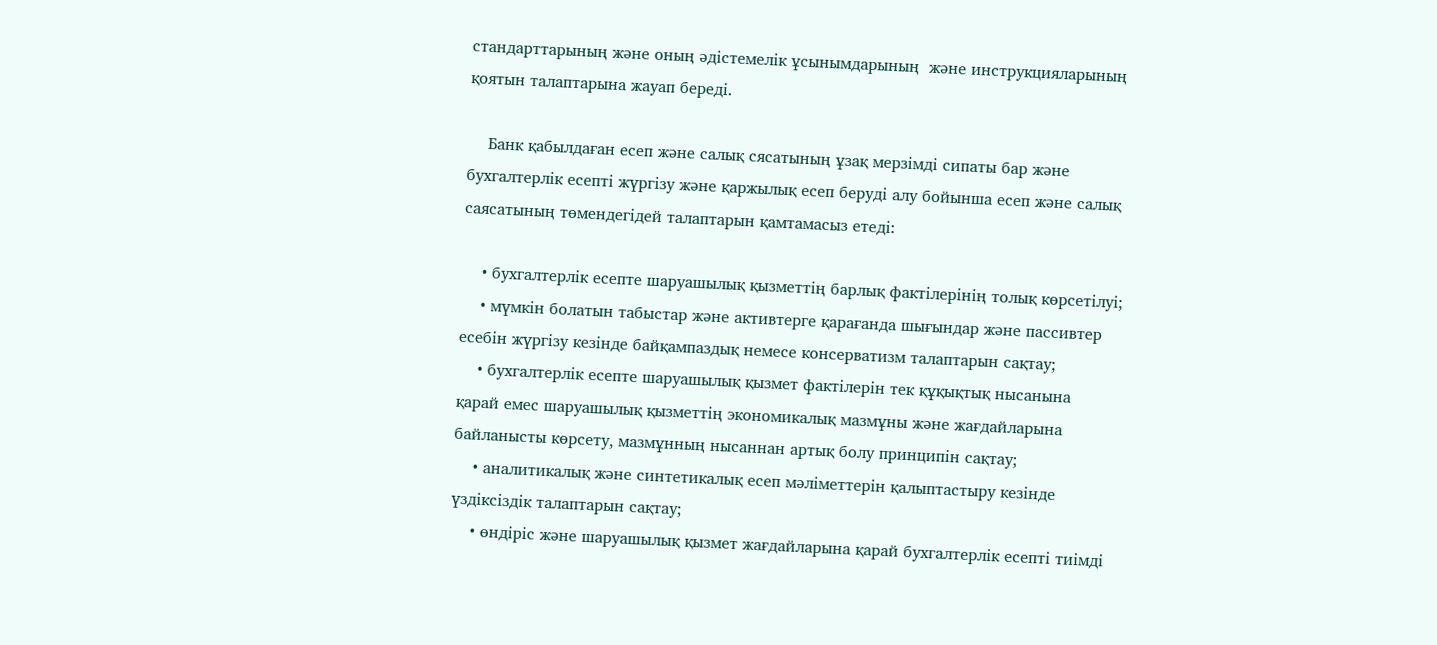стандарттарының және оның әдістемелік ұсынымдарының  және инструкцияларының қоятын талаптарына жауап береді.

    Банк қабылдаған есеп және салық сясатының ұзақ мерзімді сипаты бар және бухгалтерлік есепті жүргізу және қаржылық есеп беруді алу бойынша есеп және салық саясатының төмендегідей талаптарын қамтамасыз етеді:

    • бухгалтерлік есепте шаруашылық қызметтің барлық фактілерінің толық көрсетілуі;
    • мүмкін болатын табыстар және активтерге қарағанда шығындар және пассивтер есебін жүргізу кезінде байқампаздық немесе консерватизм талаптарын сақтау;
    • бухгалтерлік есепте шаруашылық қызмет фактілерін тек құқықтық нысанына қарай емес шаруашылық қызметтің экономикалық мазмұны және жағдайларына байланысты көрсету, мазмұнның нысаннан артық болу принципін сақтау;
    • аналитикалық және синтетикалық есеп мәліметтерін қалыптастыру кезінде үздіксіздік талаптарын сақтау;
    • өндіріс және шаруашылық қызмет жағдайларына қарай бухгалтерлік есепті тиімді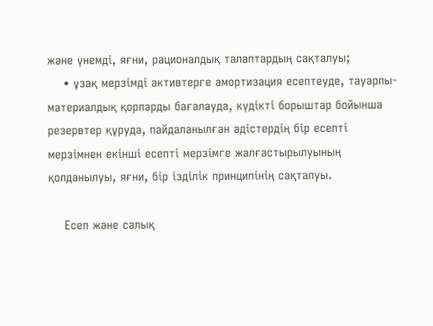және үнемді, яғни, рационалдық талаптардың сақталуы;
    • ұзақ мерзімді активтерге амортизация есептеуде, тауарлы-материалдық қорларды бағалауда, күдікті борыштар бойынша резервтер құруда, пайдаланылған әдістердің бір есепті мерзімнен екінші есепті мерзімге жалғастырылуының қолданылуы, яғни, бір ізділік принципінің сақталуы.

    Есеп және салық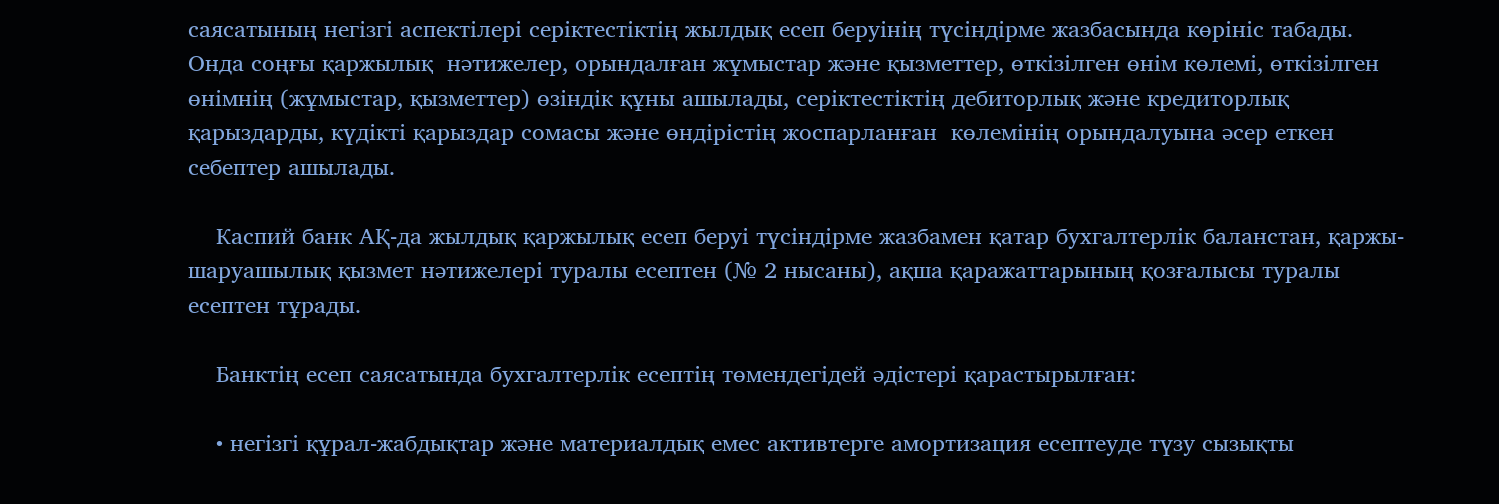саясатының негізгі аспектілері серіктестіктің жылдық есеп беруінің түсіндірме жазбасында көрініс табады. Онда соңғы қаржылық  нәтижелер, орындалған жұмыстар және қызметтер, өткізілген өнім көлемі, өткізілген өнімнің (жұмыстар, қызметтер) өзіндік құны ашылады, серіктестіктің дебиторлық және кредиторлық қарыздарды, күдікті қарыздар сомасы және өндірістің жоспарланған  көлемінің орындалуына әсер еткен   себептер ашылады.

    Каспий банк АҚ-да жылдық қаржылық есеп беруі түсіндірме жазбамен қатар бухгалтерлік баланстан, қаржы-шаруашылық қызмет нәтижелері туралы есептен (№ 2 нысаны), ақша қаражаттарының қозғалысы туралы есептен тұрады.

    Банктің есеп саясатында бухгалтерлік есептің төмендегідей әдістері қарастырылған:

    • негізгі құрал-жабдықтар және материалдық емес активтерге амортизация есептеуде түзу сызықты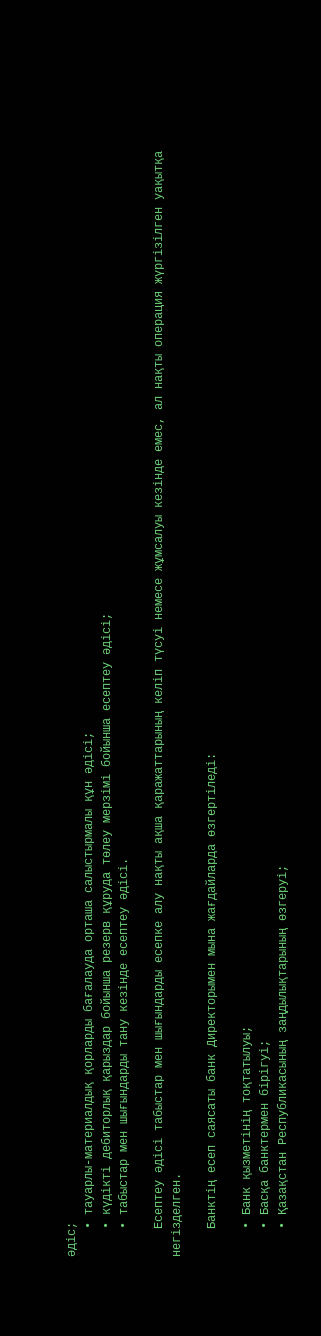әдіс;
    • тауарлы-материалдық қорларды бағалауда орташа салыстырмалы құн әдісі;
    • күдікті дебиторлық қарыздар бойынша резерв құруда төлеу мерзімі бойынша есептеу әдісі;
    • табыстар мен шығындарды тану кезінде есептеу әдісі.

    Есептеу әдісі табыстар мен шығындарды есепке алу нақты ақша қаражаттарының келіп түсуі немесе жұмсалуы кезінде емес, ал нақты операция жүргізілген уақытқа негізделген.

    Банктің есеп саясаты банк Директорымен мына жағдайларда өзгертіледі:

    • Банк қызметінің тоқтатылуы;
    • Басқа банктермен бірігуі;
    • Қазақстан Республикасының заңдылықтарының өзгеруі;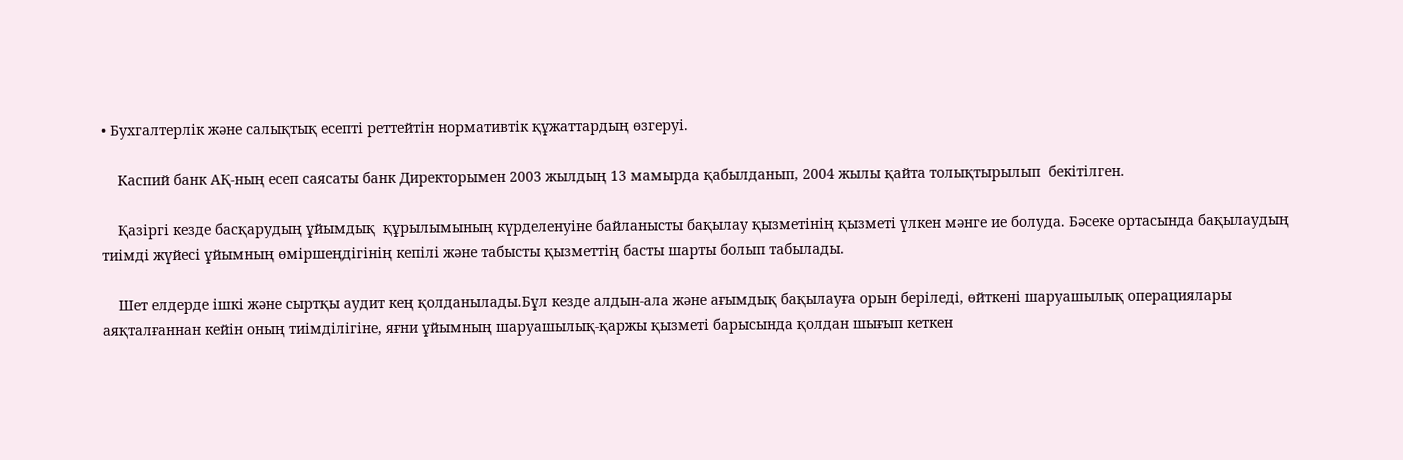• Бухгалтерлік және салықтық есепті реттейтін нормативтік құжаттардың өзгеруі.

    Каспий банк АҚ-ның есеп саясаты банк Директорымен 2003 жылдың 13 мамырда қабылданып, 2004 жылы қайта толықтырылып  бекітілген.

    Қазіргі кезде басқарудың ұйымдық  құрылымының күрделенуіне байланысты бақылау қызметінің қызметі үлкен мәнге ие болуда. Бәсеке ортасында бақылаудың тиімді жүйесі ұйымның өміршеңдігінің кепілі және табысты қызметтің басты шарты болып табылады.

    Шет елдерде ішкі және сыртқы аудит кең қолданылады.Бұл кезде алдын-ала және ағымдық бақылауға орын беріледі, өйткені шаруашылық операциялары аяқталғаннан кейін оның тиімділігіне, яғни ұйымның шаруашылық-қаржы қызметі барысында қолдан шығып кеткен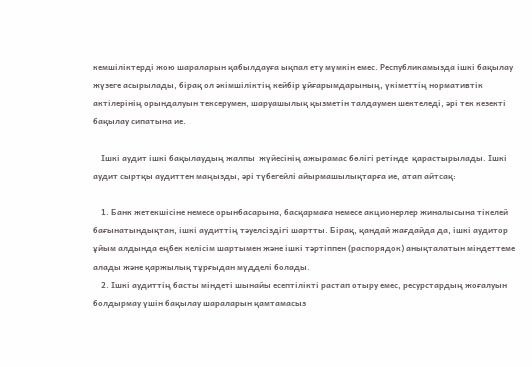кемшіліктерді жою шараларын қабылдауға ықпал ету мүмкін емес. Республикамызда ішкі бақылау жүзеге асырылады, бірақ ол әкімшіліктің кейбір ұйғарымдарының, үкіметтің нормативтік актілерінің орындалуын тексерумен, шаруашылық қызметін талдаумен шектеледі, әрі тек кезекті бақылау сипатына ие.

    Ішкі аудит ішкі бақылаудың жалпы  жүйесінің ажырамас бөлігі ретінде  қарастырылады. Ішкі аудит сыртқы аудиттен маңызды, әрі түбегейлі айырмашылықтарға ие, атап айтсақ:

    1. Банк жетекшісіне немесе орынбасарына, басқармаға немесе акционерлер жиналысына тікелей бағынатындықтан, ішкі аудиттің тәуелсіздігі шартты. Бірақ, қандай жағдайда да, ішкі аудитор ұйым алдында еңбек келісім шартымен және ішкі тәртіппен (распорядок) анықталатын міндеттеме алады және қаржылық тұрғыдан мүдделі болады.
    2. Ішкі аудиттің басты міндеті шынайы есептілікті растап отыру емес, ресурстардың жоғалуын болдырмау үшін бақылау шараларын қамтамасыз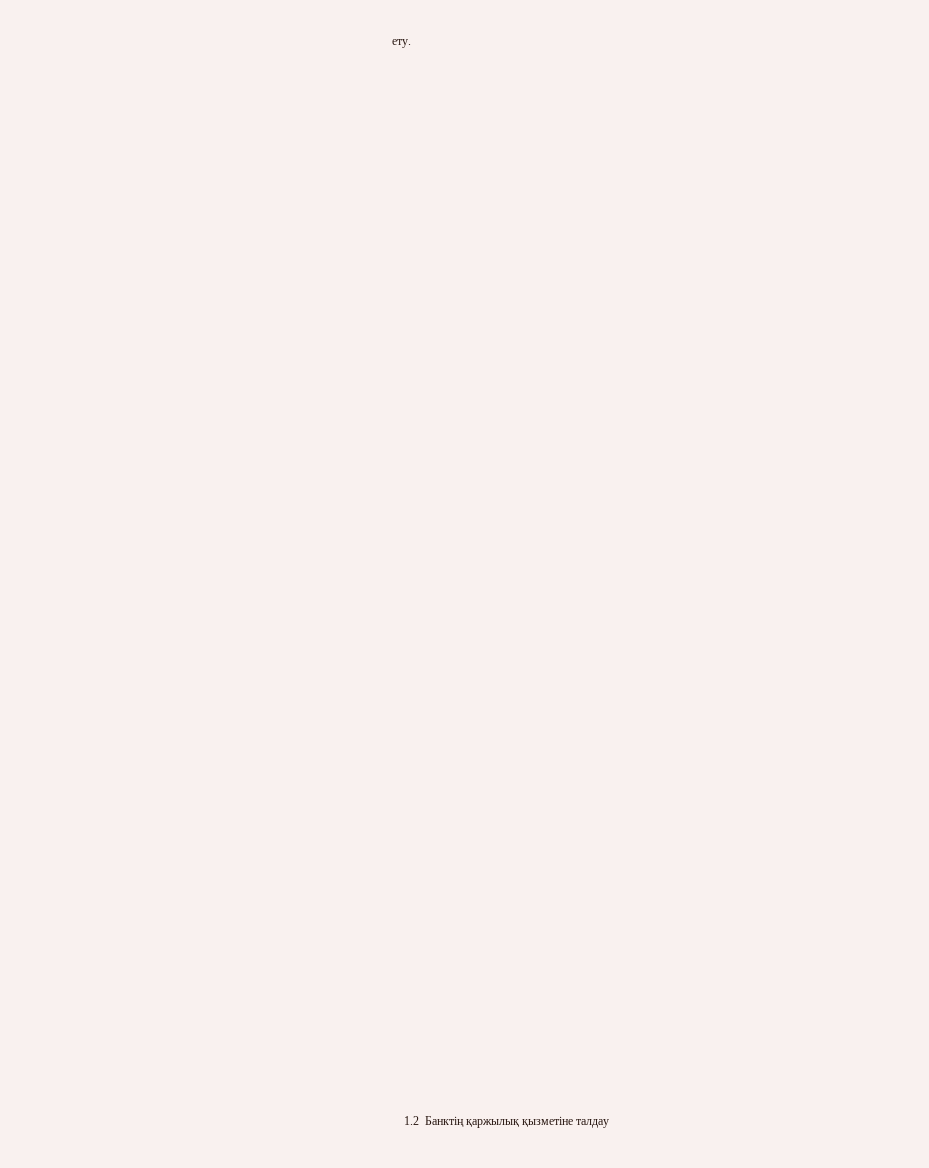ету.





















































    1.2  Банктің қаржылық қызметіне талдау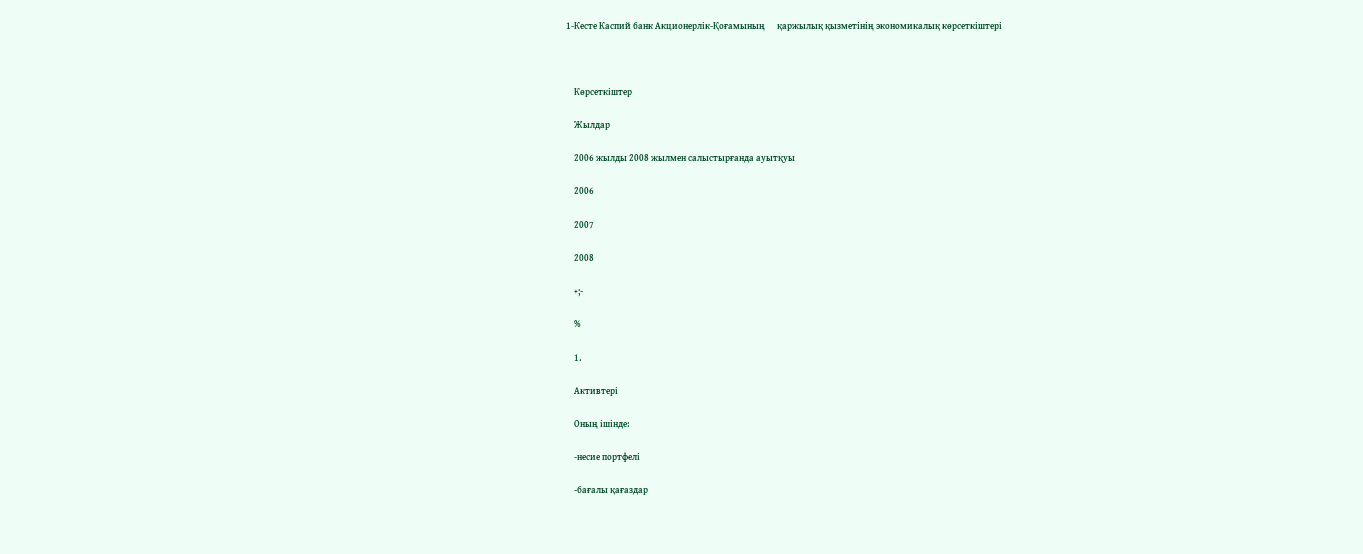1-Кесте Каспий банк Акционерлік-Қоғамының      қаржылық қызметінің экономикалық көрсеткіштері



    Көрсеткіштер

    Жылдар

    2006 жылды 2008 жылмен салыстырғанда ауытқуы

    2006

    2007

    2008

    +;-

    %

    1.

    Активтері

    Оның ішінде:

    -несие портфелі

    -бағалы қағаздар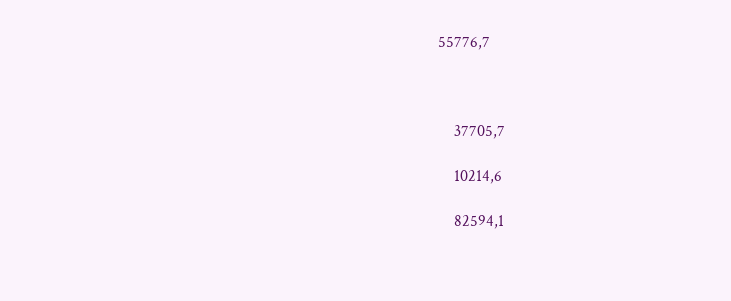55776,7



    37705,7

    10214,6

    82594,1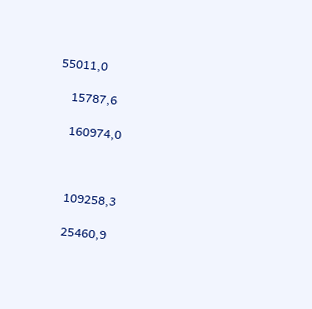55011,0

    15787,6

    160974,0



    109258,3

    25460,9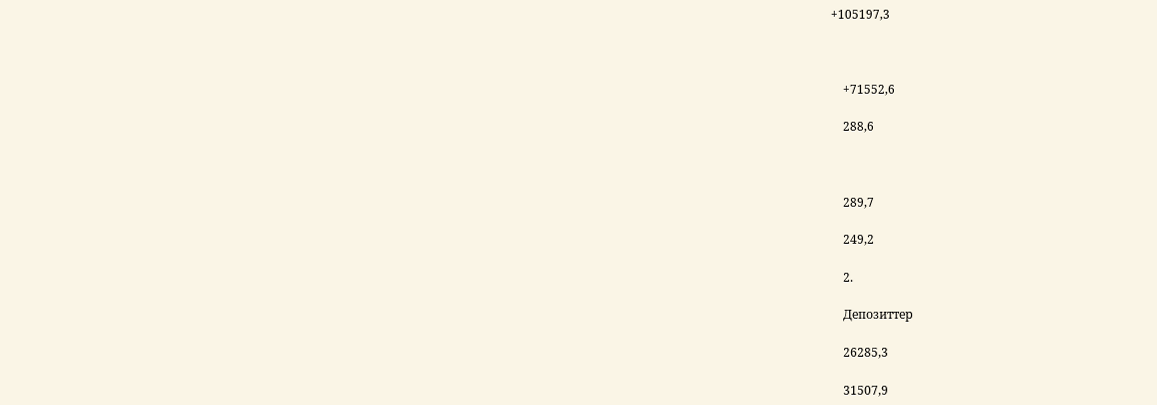+105197,3



    +71552,6

    288,6



    289,7

    249,2

    2.

    Депозиттер

    26285,3

    31507,9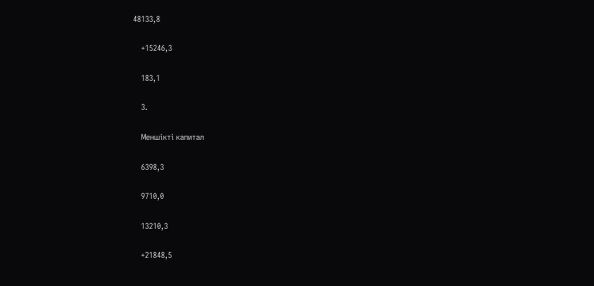48133,8

    +15246,3

    183,1

    3.

    Меншікті капитал

    6398,3

    9710,0

    13210,3

    +21848,5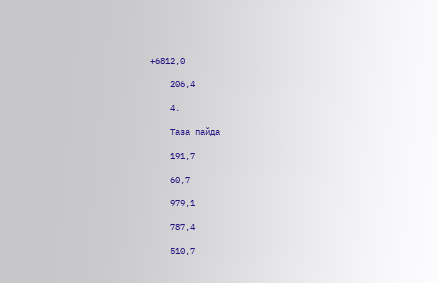+6812,0

    206,4

    4.

    Таза пайда

    191,7

    60,7

    979,1

    787,4

    510,7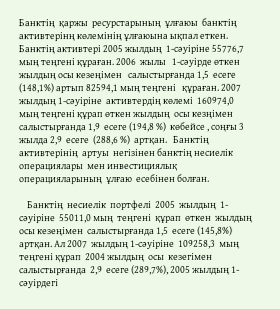Банктің  қаржы  ресурстарының  ұлғаюы  банктің активтерінң көлемінің ұлғаюына ықпал еткен.  Банктің активтері 2005 жылдың  1-сәуіріне 55776,7 мың теңгені құраған. 2006  жылы   1-сәуірде өткен жылдың осы кезеңімен   салыстырғанда 1,5  есеге (148,1%) артып 82594,1 мың теңгені   құраған. 2007  жылдың 1-сәуіріне  активтердің көлемі  160974,0  мың теңгені құрап өткен жылдың  осы кезңімен  салыстырғанда 1,9  есеге (194,8 %)  көбейсе , соңғы 3 жылда 2,9  есеге  (288,6 %)  артқан.   Банктің  активтерінің  артуы  негізінен банктің несиелік  операциялары  мен инвестициялық  операцияларының  ұлғаю  есебінен болған.

    Банктің  несиелік  портфелі  2005  жылдың  1-сәуіріне  55011,0 мың  теңгені  құрап  өткен  жылдың  осы кезеңімен  салыстырғанда 1,5  есеге (145,8%) артқан. Ал 2007  жылдың 1-сәуіріне  109258,3  мың  теңгені құрап  2004 жылдың  осы  кезегімен  салыстырғанда  2,9  есеге (289,7%), 2005 жылдың 1- сәуірдегі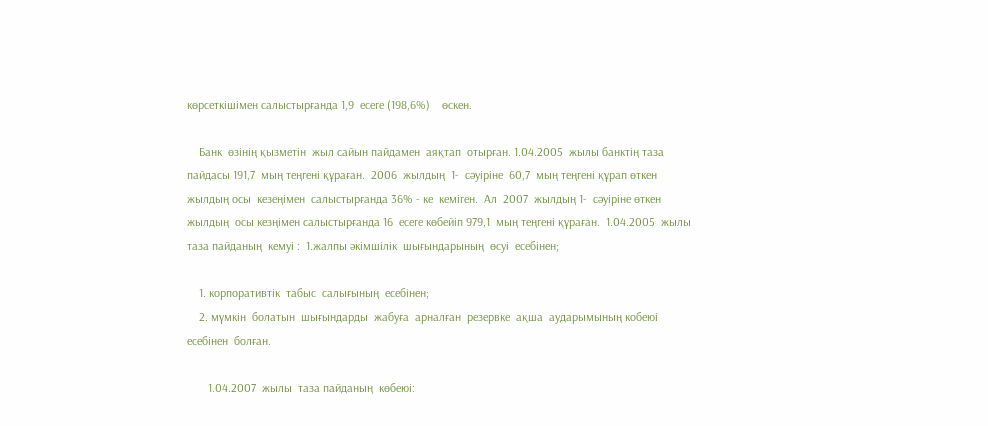көрсеткішімен салыстырғанда 1,9  есеге (198,6%)    өскен.

    Банк  өзінің қызметін  жыл сайын пайдамен  аяқтап  отырған. 1.04.2005  жылы банктің таза  пайдасы 191,7  мың теңгені құраған.  2006  жылдың  1-  сәуіріне  60,7  мың теңгені құрап өткен  жылдың осы  кезеңімен  салыстырғанда 36% - ке  кеміген.  Ал  2007  жылдың 1-  сәуіріне өткен жылдың  осы кезңімен салыстырғанда 16  есеге көбейіп 979,1  мың теңгені құраған.  1.04.2005  жылы  таза пайданың  кемуі :  1.жалпы әкімшілік  шығындарының  өсуі  есебінен;

    1. корпоративтік  табыс  салығының  есебінен;
    2. мүмкін  болатын  шығындарды  жабуға  арналған  резервке  ақша  аударымының кобеюі  есебінен  болған.

       1.04.2007  жылы  таза пайданың  көбеюі: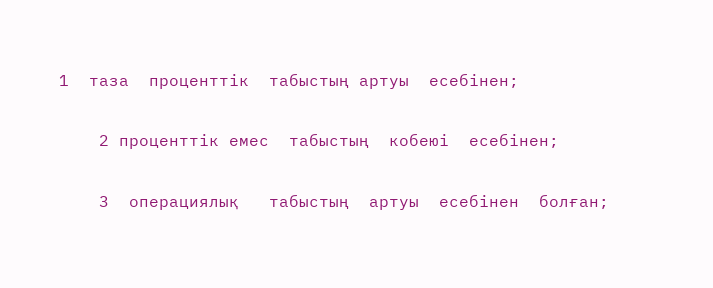1  таза  проценттік  табыстың артуы  есебінен;

    2 проценттік емес  табыстың  кобеюі  есебінен;

    3  операциялық   табыстың  артуы  есебінен  болған;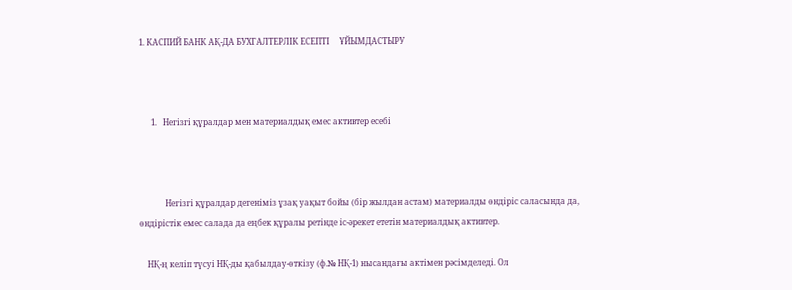1. КАСПИЙ БАНК АҚ-ДА БУХГАЛТЕРЛІК ЕСЕПТІ     ҰЙЫМДАСТЫРУ



      1.   Негізгі құралдар мен материалдық емес активтер есебі



             Негізгі құралдар дегеніміз ұзақ уақыт бойы (бір жылдан астам) материалды өндіріс саласында да, өндірістік емес салада да еңбек құралы ретінде іс-әрекет ететін материалдық активтер.

    НҚ-ң келіп түсуі НҚ-ды қабылдау-өткізу (ф.№ НҚ-1) нысандағы актімен рәсімделеді. Ол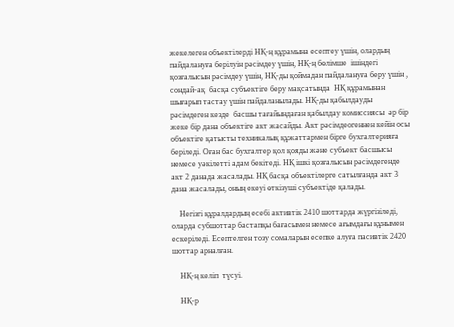жекелеген объектілерді НҚ-ң құрамына есептеу үшін, олардың пайдалануға берілуін рәсімдеу үшін, НҚ-ң бөлімше  ішіндегі қозғалысын рәсімдеу үшін, НҚ-ды қоймадан пайдалануға беру үшін , сондай-ақ  басқа субъектіге беру мақсатында  НҚ құрамынан шығарып тастау үшін пайдаланылады. НҚ-ды қабылдауды рәсімдеген кезде  басшы тағайындаған қабылдау комиссиясы  әр бір жеке бір дана объектіге акт жасайды. Акт рәсімдеогеннен кейін осы объектіге қатысты техникалық құжаттармен бірге бухгалтерияға беріледі. Оған бас бухгалтер қол қояды және субъект басшысы немесе уәкілетті адам бекітеді. НҚ ішкі қозғалысын рәсімдегенде акт 2 данада жасалады. НҚ басқа объектілерге сатылғанда акт 3 дана жасалады, оның екеуі өткізуші субъектіде қалады.

    Негізгі құралдардың есебі активтік 2410 шоттарда жүргізіледі, оларда субшоттар бастапқы бағасымен немесе ағымдағы құнымен ескеріледі. Есептелген тозу сомаларын есепке алуға пасивтік 2420 шоттар арналған.

    НҚ-ң келіп  түсуі.

    НҚ-р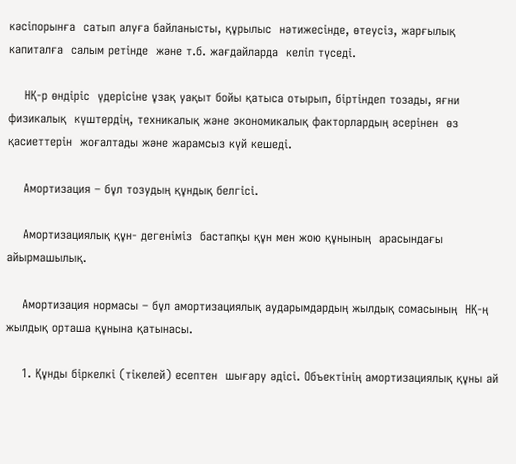кәсіпорынға  сатып алуға байланысты, құрылыс  нәтижесінде, өтеусіз, жарғылық капиталға  салым ретінде  және т.б. жағдайларда  келіп түседі.

    НҚ-р өндіріс  үдерісіне ұзақ уақыт бойы қатыса отырып, біртіндеп тозады, яғни физикалық  күштердің, техникалық және экономикалық факторлардың әсерінен  өз қасиеттерін  жоғалтады және жарамсыз күй кешеді.

    Амортизация – бұл тозудың құндық белгісі.

    Амортизациялық құн- дегеніміз  бастапқы құн мен жою құнының  арасындағы айырмашылық.

    Амортизация нормасы – бұл амортизациялық аударымдардың жылдық сомасының  НҚ-ң жылдық орташа құнына қатынасы.

    1. Құнды біркелкі (тікелей) есептен  шығару әдісі. Объектінің амортизациялық құны ай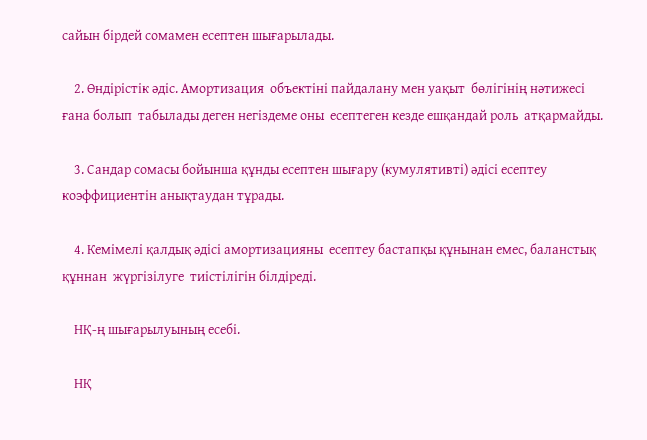сайын бірдей сомамен есептен шығарылады.

    2. Өндірістік әдіс. Амортизация  объектіні пайдалану мен уақыт  бөлігінің нәтижесі ғана болып  табылады деген негіздеме оны  есептеген кезде ешқандай роль  атқармайды.

    3. Сандар сомасы бойынша құнды есептен шығару (кумулятивті) әдісі есептеу коэффициентін анықтаудан тұрады.

    4. Кемімелі қалдық әдісі амортизацияны  есептеу бастапқы құнынан емес, баланстық құннан  жүргізілуге  тиістілігін білдіреді.

    НҚ-ң шығарылуының есебі.

    НҚ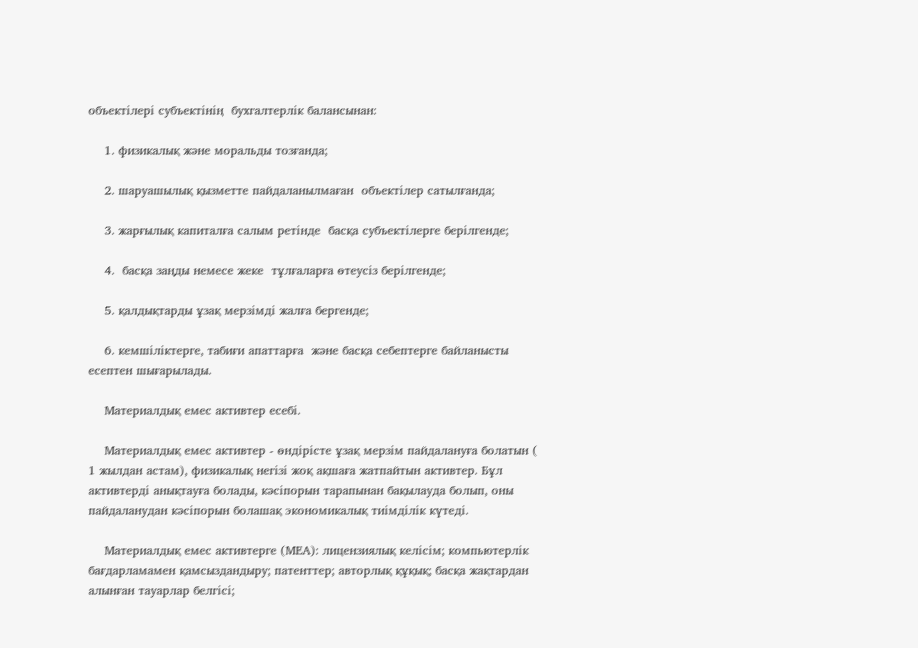объектілері субъектінің  бухгалтерлік балансынан:

    1. физикалық және моральды тозғанда;

    2. шаруашылық қызметте пайдаланылмаған  объектілер сатылғанда;

    3. жарғылық капиталға салым ретінде  басқа субъектілерге берілгенде;

    4.  басқа заңды немесе жеке  тұлғаларға өтеусіз берілгенде;

    5. қалдықтарды ұзақ мерзімді жалға бергенде;

    6. кемшіліктерге, табиғи апаттарға  және басқа себептерге байланысты  есептен шығарылады.

    Материалдық емес активтер есебі.

    Материалдық емес активтер - өндірісте ұзақ мерзім пайдалануға болатын ( 1 жылдан астам), физикалық негізі жоқ ақшаға жатпайтын активтер. Бұл активтерді анықтауға болады, кәсіпорын тарапынан бақылауда болып, оны пайдаланудан кәсіпорын болашақ экономикалық тиімділік күтеді.

    Материалдық емес активтерге (МЕА): лицензиялық келісім; компьютерлік бағдарламамен қамсыздандыру; патенттер; авторлық құқық; басқа жақтардан алынған тауарлар белгісі;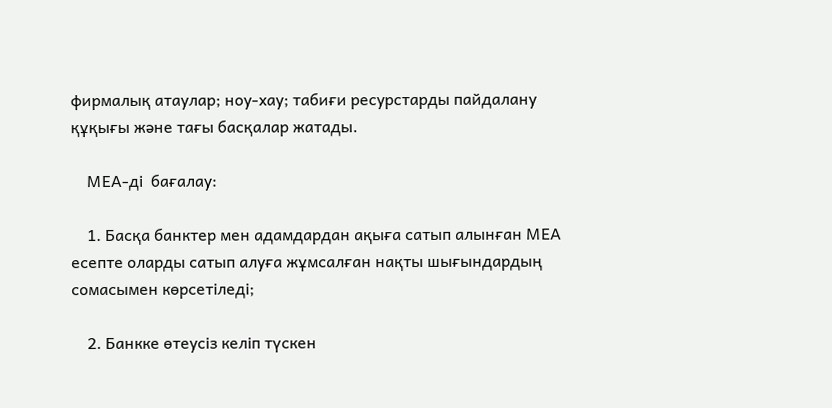фирмалық атаулар; ноу-хау; табиғи ресурстарды пайдалану құқығы және тағы басқалар жатады.

    МЕА-ді  бағалау:

    1. Басқа банктер мен адамдардан ақыға сатып алынған МЕА есепте оларды сатып алуға жұмсалған нақты шығындардың сомасымен көрсетіледі;

    2. Банкке өтеусіз келіп түскен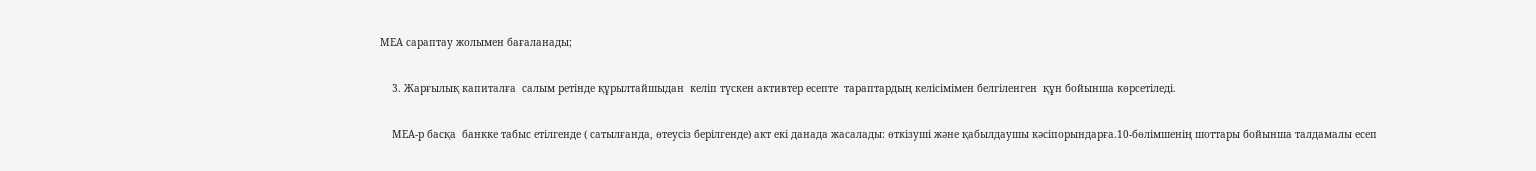МЕА сараптау жолымен бағаланады;

    3. Жарғылық капиталға  салым ретінде құрылтайшыдан  келіп түскен активтер есепте  тараптардың келісімімен белгіленген  құн бойынша көрсетіледі.

    МЕА-р басқа  банкке табыс етілгенде ( сатылғанда, өтеусіз берілгенде) акт екі данада жасалады: өткізуші және қабылдаушы кәсіпорындарға.10-бөлімшенің шоттары бойынша талдамалы есеп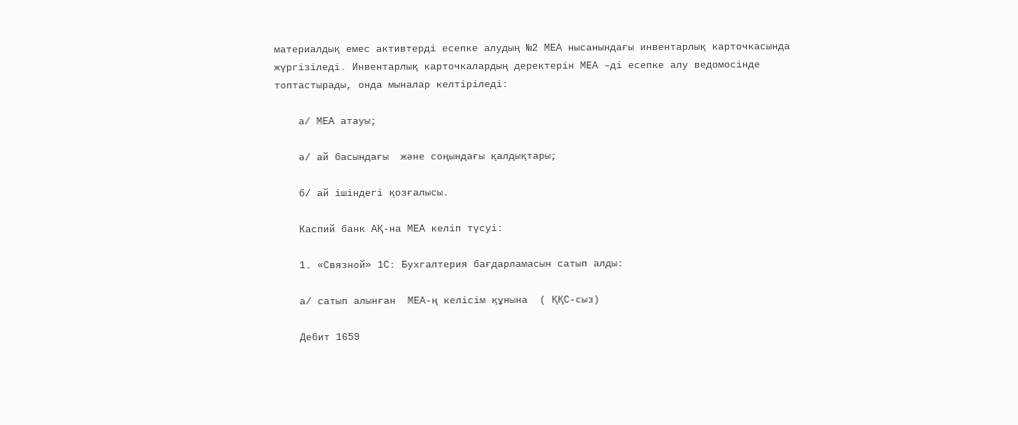материалдық емес активтерді есепке алудың №2 МЕА нысанындағы инвентарлық карточкасында жүргізіледі. Инвентарлық карточкалардың деректерін МЕА –ді есепке алу ведомосінде  топтастырады, онда мыналар келтіріледі:

    а/ МЕА атауы;

    ә/ ай басындағы  және соңындағы қалдықтары;

    б/ ай ішіндегі қозғалысы.

    Каспий банк АҚ-на МЕА келіп түсуі:

    1. «Связной» 1С: Бухгалтерия бағдарламасын сатып алды:

    а/ сатып алынған  МЕА-ң келісім құнына  ( ҚҚС-сыз)

    Дебит 1659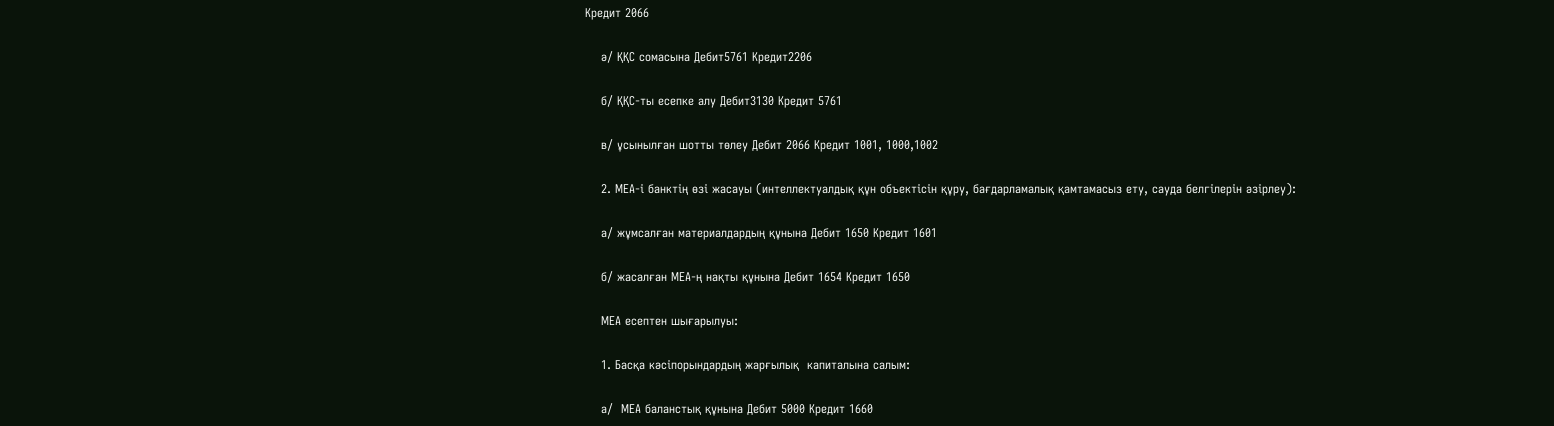Кредит 2066

    ә/ ҚҚС сомасына Дебит5761 Кредит2206

    б/ ҚҚС-ты есепке алу Дебит3130 Кредит 5761

    в/ ұсынылған шотты төлеу Дебит 2066 Кредит 1001, 1000,1002

    2. МЕА-і банктің өзі жасауы (интеллектуалдық құн объектісін құру, бағдарламалық қамтамасыз ету, сауда белгілерін әзірлеу):

    а/ жұмсалған материалдардың құнына Дебит 1650 Кредит 1601

    б/ жасалған МЕА-ң нақты құнына Дебит 1654 Кредит 1650

    МЕА есептен шығарылуы:

    1. Басқа кәсіпорындардың жарғылық  капиталына салым:

    а/  МЕА баланстық құнына Дебит 5000 Кредит 1660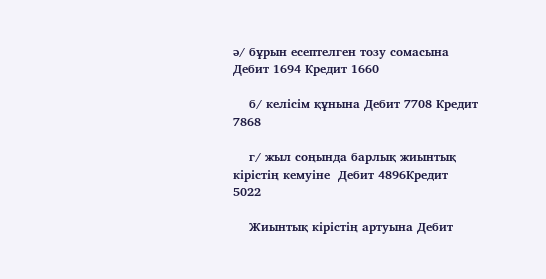ә/ бұрын есептелген тозу сомасына  Дебит 1694 Кредит 1660

    б/ келісім құнына Дебит 7708 Кредит 7868

    г/ жыл соңында барлық жиынтық кірістің кемуіне  Дебит 4896Кредит 5022

    Жиынтық кірістің артуына Дебит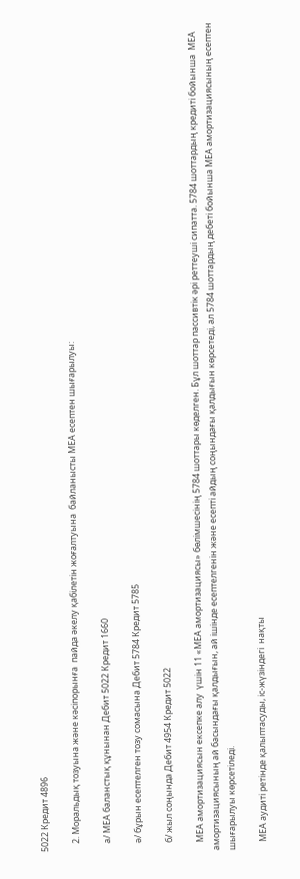5022 Кредит 4896

    2. Моральдық тозуына және кәсіпорынға  пайда әкелу қабілетін жоғалтуына  байланысты МЕА есептен шығарылуы:

    а/ МЕА баланстық құнынан Дебит 5022 Кредит 1660

    ә/ бұрын есептелген тозу сомасына Дебит 5784 Кредит 5785

    б/ жыл соңында Дебит 4954 Кредит 5022

    МЕА амортизациясын ексепке алу  үшін 11 «МЕА амортизациясы» бөлімшесінің 5784 шоттары көделген. Бұл шоттар пассивтік әрі реттеуші сипатта. 5784 шоттардың кредиті бойынша  МЕА амортизациясының ай басындағы қалдығын, ай ішінде есептелгенін және есепті айдың соңындағы қалдығын көрсетеді, ал 5784 шоттардың дебеті бойынша МЕА амортизациясының есептен шығарылуы көрсетіледі.

    МЕА аудиті ретінде қалыптасуды, іс-жүзіндегі  нақты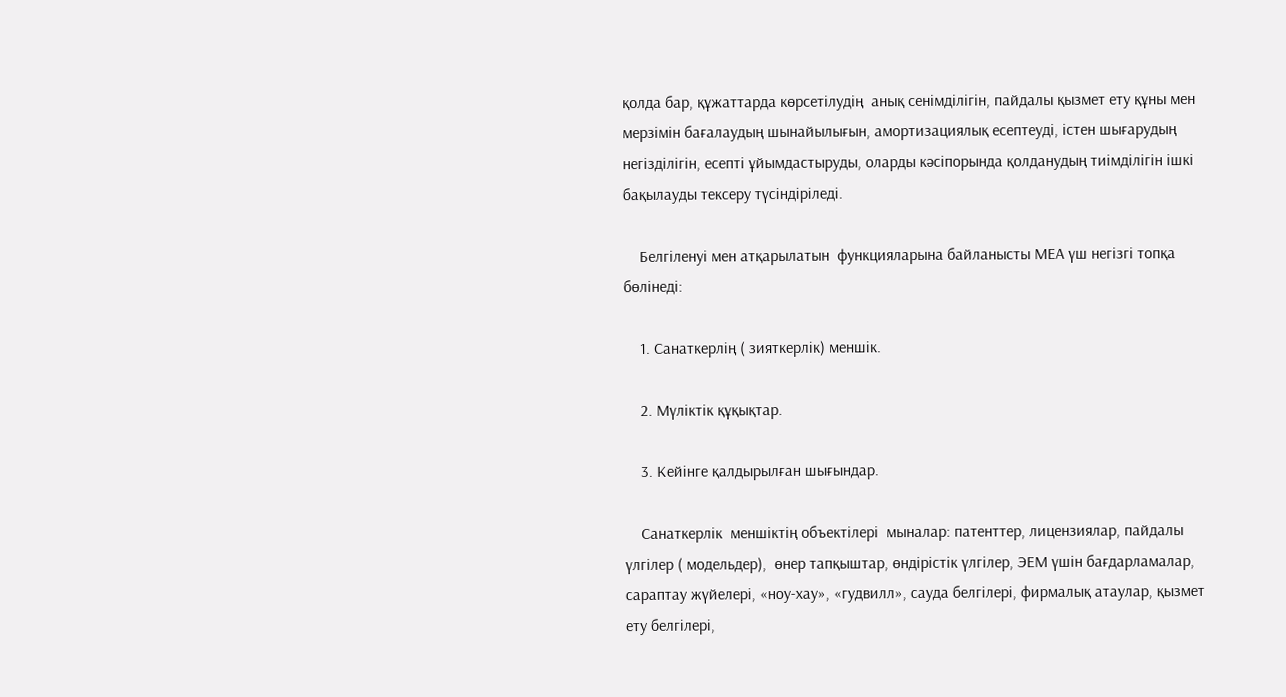қолда бар, құжаттарда көрсетілудің  анық сенімділігін, пайдалы қызмет ету құны мен мерзімін бағалаудың шынайылығын, амортизациялық есептеуді, істен шығарудың негізділігін, есепті ұйымдастыруды, оларды кәсіпорында қолданудың тиімділігін ішкі бақылауды тексеру түсіндіріледі.

    Белгіленуі мен атқарылатын  функцияларына байланысты МЕА үш негізгі топқа бөлінеді:

    1. Санаткерлің ( зияткерлік) меншік.

    2. Мүліктік құқықтар.

    3. Кейінге қалдырылған шығындар.

    Санаткерлік  меншіктің объектілері  мыналар: патенттер, лицензиялар, пайдалы үлгілер ( модельдер),  өнер тапқыштар, өндірістік үлгілер, ЭЕМ үшін бағдарламалар, сараптау жүйелері, «ноу-хау», «гудвилл», сауда белгілері, фирмалық атаулар, қызмет ету белгілері,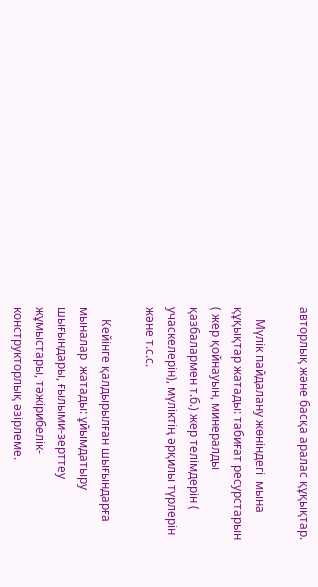авторлық және басқа аралас құқықтар.

    Мүлік пайдалану жөніндегі  мына құқықтар жатады: табиғат ресурстарын ( жер қойнауын, минералды қазбалармен т.б.) жер телімдерін ( учаскелерін), мүліктің әрқилы түрлерін  және т.с.с.

    Кейінге қалдырылған шығындарға мыналар  жатады: ұйымдатыру шығындары, ғылыми-зерттеу жұмыстары, тәжірибелік-конструкторлық әзірлеме.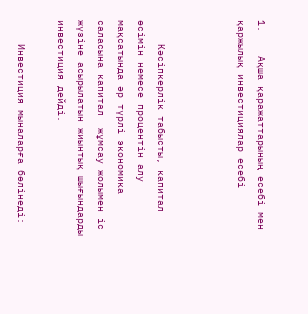1.    Ақша қаражаттарының есебі мен қаржылық инвестициялар есебі



    Кәсіпкерлік табысты, капитал өсімін немесе процентін алу  мақсатында әр түрлі экономика саласына капитал  жұмсау жолымен іс жүзіне асырылатын жиынтық шығындарды инвестиция дейді.

    Инвестиция мыналарға бөлінеді: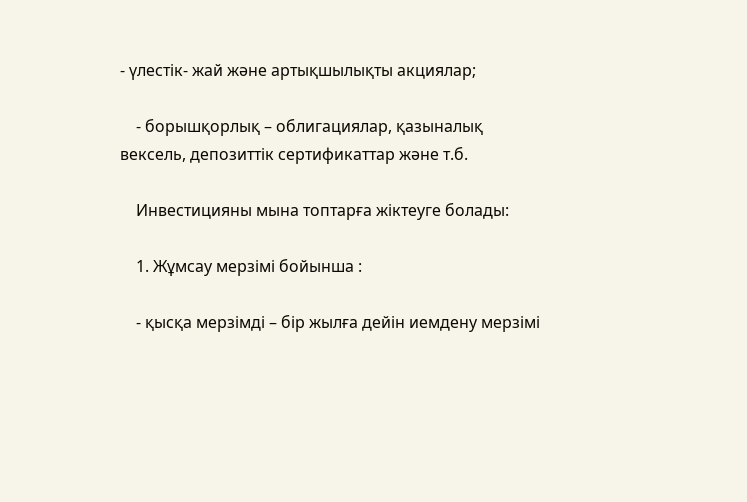- үлестік- жай және артықшылықты акциялар;

    - борышқорлық – облигациялар, қазыналық вексель, депозиттік сертификаттар және т.б.

    Инвестицияны мына топтарға жіктеуге болады:

    1. Жұмсау мерзімі бойынша :

    - қысқа мерзімді – бір жылға дейін иемдену мерзімі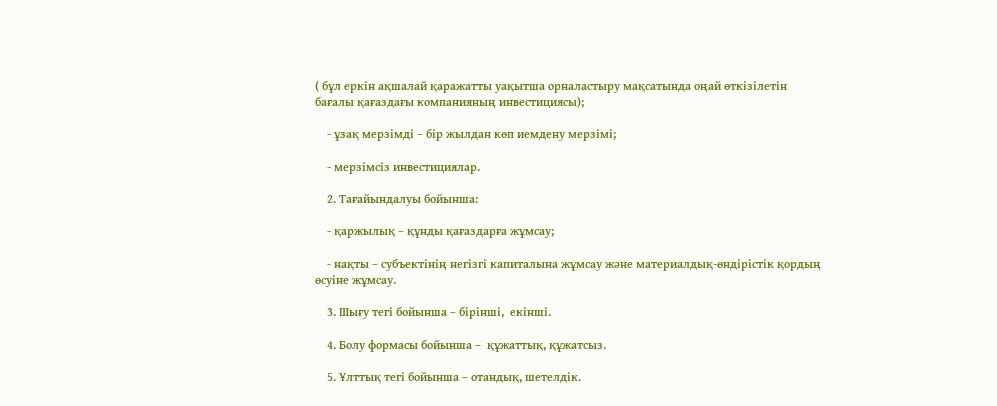( бұл еркін ақшалай қаражатты уақытша орналастыру мақсатында оңай өткізілетін бағалы қағаздағы компанияның инвестициясы);

    - ұзақ мерзімді – бір жылдан көп иемдену мерзімі;

    - мерзімсіз инвестициялар.

    2. Тағайындалуы бойынша:

    - қаржылық – құнды қағаздарға жұмсау;

    - нақты – субъектінің негізгі капиталына жұмсау және материалдық-өндірістік қордың өсуіне жұмсау.

    3. Шығу тегі бойынша – бірінші,  екінші.

    4. Болу формасы бойынша –  құжаттық, құжатсыз.

    5. Ұлттық тегі бойынша – отандық, шетелдік.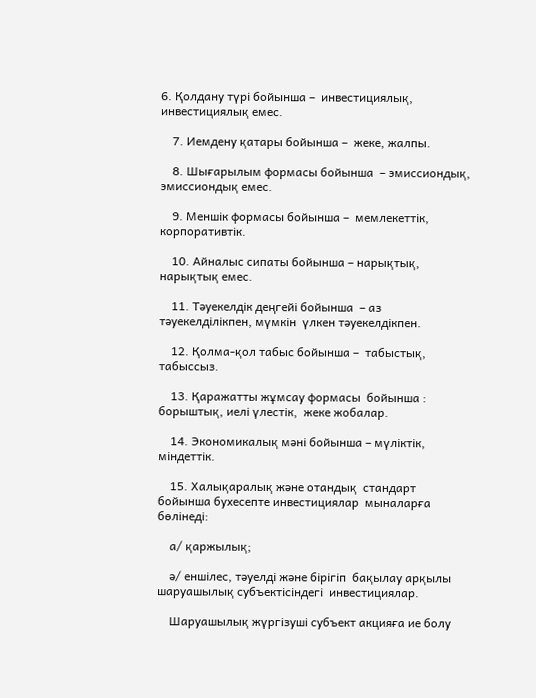6. Қолдану түрі бойынша –  инвестициялық, инвестициялық емес.

    7. Иемдену қатары бойынша –  жеке, жалпы.

    8. Шығарылым формасы бойынша  – эмиссиондық, эмиссиондық емес.

    9. Меншік формасы бойынша –  мемлекеттік, корпоративтік.

    10. Айналыс сипаты бойынша – нарықтық, нарықтық емес.

    11. Тәуекелдік деңгейі бойынша  – аз тәуекелділікпен, мүмкін  үлкен тәуекелдікпен.

    12. Қолма-қол табыс бойынша –  табыстық, табыссыз.

    13. Қаражатты жұмсау формасы  бойынша : борыштық, иелі үлестік,  жеке жобалар.

    14. Экономикалық мәні бойынша – мүліктік, міндеттік.

    15. Халықаралық және отандық  стандарт бойынша бухесепте инвестициялар  мыналарға бөлінеді:

    а/ қаржылық;

    ә/ еншілес, тәуелді және бірігіп  бақылау арқылы шаруашылық субъектісіндегі  инвестициялар.

    Шаруашылық жүргізуші субъект акцияға ие болу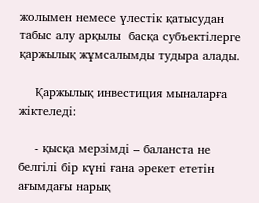жолымен немесе үлестік қатысудан табыс алу арқылы  басқа субъектілерге қаржылық жұмсалымды тудыра алады.

    Қаржылық инвестиция мыналарға  жіктеледі:

    - қысқа мерзімді – баланста не белгілі бір күні ғана әрекет ететін ағымдағы нарық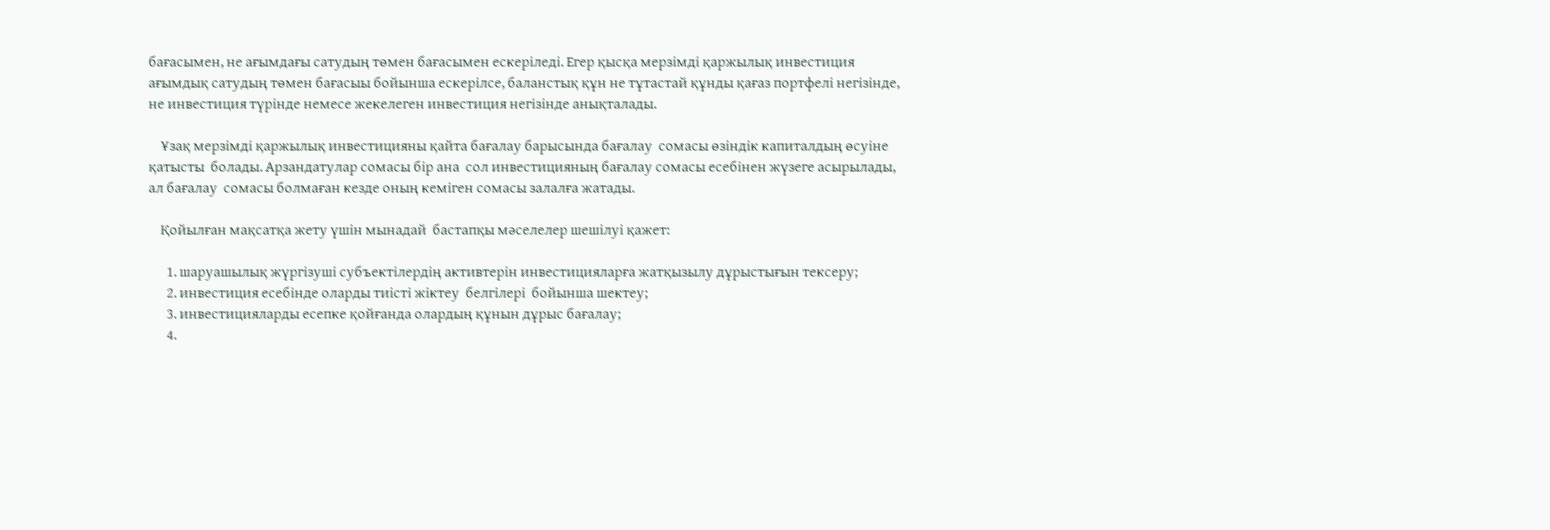бағасымен, не ағымдағы сатудың төмен бағасымен ескеріледі. Егер қысқа мерзімді қаржылық инвестиция ағымдық сатудың төмен бағасыы бойынша ескерілсе, баланстық құн не тұтастай құнды қағаз портфелі негізінде, не инвестиция түрінде немесе жекелеген инвестиция негізінде анықталады.

    Ұзақ мерзімді қаржылық инвестицияны қайта бағалау барысында бағалау  сомасы өзіндік капиталдың өсуіне қатысты  болады. Арзандатулар сомасы бір ана  сол инвестицияның бағалау сомасы есебінен жүзеге асырылады, ал бағалау  сомасы болмаған кезде оның кеміген сомасы залалға жатады.

    Қойылған мақсатқа жету үшін мынадай  бастапқы мәселелер шешілуі қажет:

      1. шаруашылық жүргізуші субъектілердің активтерін инвестицияларға жатқызылу дұрыстығын тексеру;
      2. инвестиция есебінде оларды тиісті жіктеу  белгілері  бойынша шектеу;
      3. инвестицияларды есепке қойғанда олардың құнын дұрыс бағалау;
      4.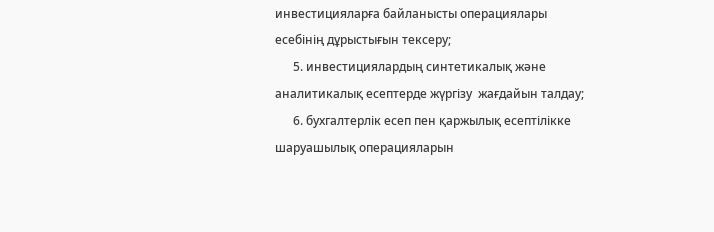инвестицияларға байланысты операциялары есебінің дұрыстығын тексеру;
      5. инвестициялардың синтетикалық және  аналитикалық есептерде жүргізу  жағдайын талдау;
      6. бухгалтерлік есеп пен қаржылық есептілікке шаруашылық операцияларын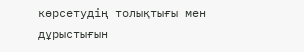көрсетудің толықтығы мен дұрыстығын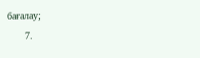бағалау;
      7.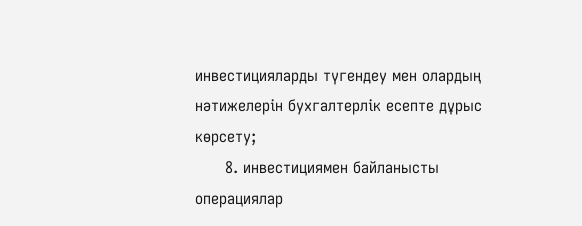инвестицияларды түгендеу мен олардың нәтижелерін бухгалтерлік есепте дұрыс көрсету;
      8. инвестициямен байланысты операциялар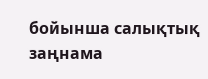бойынша салықтық заңнама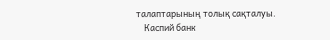талаптарының толық сақталуы.
    Каспий банк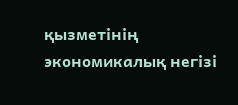қызметінің экономикалық негізі